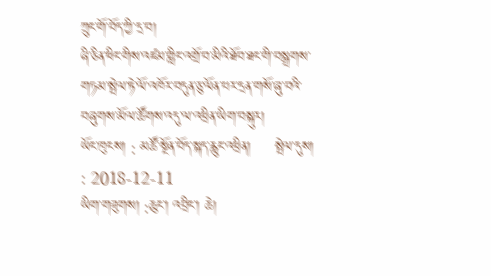ཀྲུང་གོ་བོད་ཀྱི་དྲ་བ།
ཞི་ཅིན་ཕིང་གིས་འཛམ་གླིང་འགྲོ་བ་མིའི་ཐོབ་ཐང་གི་བསྒྲགས་གཏམ་སྤེལ་ཏེ་ལོ་འཁོར་བདུན་ཅུ་ལོན་པར་དྲན་གསོ་ཞུ་བའི་བཞུགས་མོལ་ཚོགས་འདུ་ལ་འཕྲིན་ཡིག་བསྐུར།
ཡོང་ཁུངས། : མཚོ་སྔོན་བོད་སྐད་རླུང་འཕྲིན།     སྤེལ་དུས། : 2018-12-11
ཡིག་གཟུགས། :ཆུང་། འབྲིང་། ཆེ།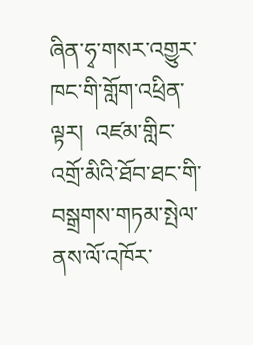ཞིན་ཧྭ་གསར་འགྱུར་ཁང་གི་གློག་འཕྲིན་ལྟར།  འཛམ་གླིང་འགྲོ་མིའི་ཐོབ་ཐང་གི་བསྒྲགས་གཏམ་སྤེལ་ནས་ལོ་འཁོར་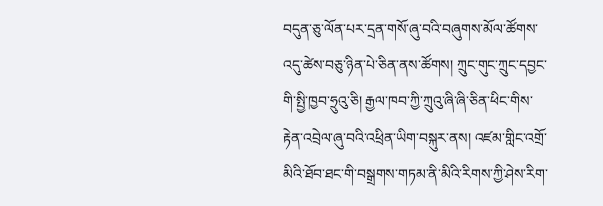བདུན་ཅུ་ལོན་པར་དྲན་གསོ་ཞུ་བའི་བཞུགས་མོལ་ཚོགས་འདུ་ཚེས་བཅུ་ཉིན་པེ་ཅིན་ནས་ཚོགས། ཀྲུང་གུང་ཀྲུང་དབྱང་གི་སྤྱི་ཁྱབ་ཧྲུའུ་ཅི། རྒྱལ་ཁབ་ཀྱི་ཀྲུའུ་ཞི་ཞི་ཅིན་ཕིང་གིས་རྟེན་འབྲེལ་ཞུ་བའི་འཕྲིན་ཡིག་བསྐུར་ནས། འཛམ་གླིང་འགྲོ་མིའི་ཐོབ་ཐང་གི་བསྒྲགས་གཏམ་ནི་མིའི་རིགས་ཀྱི་ཤེས་རིག་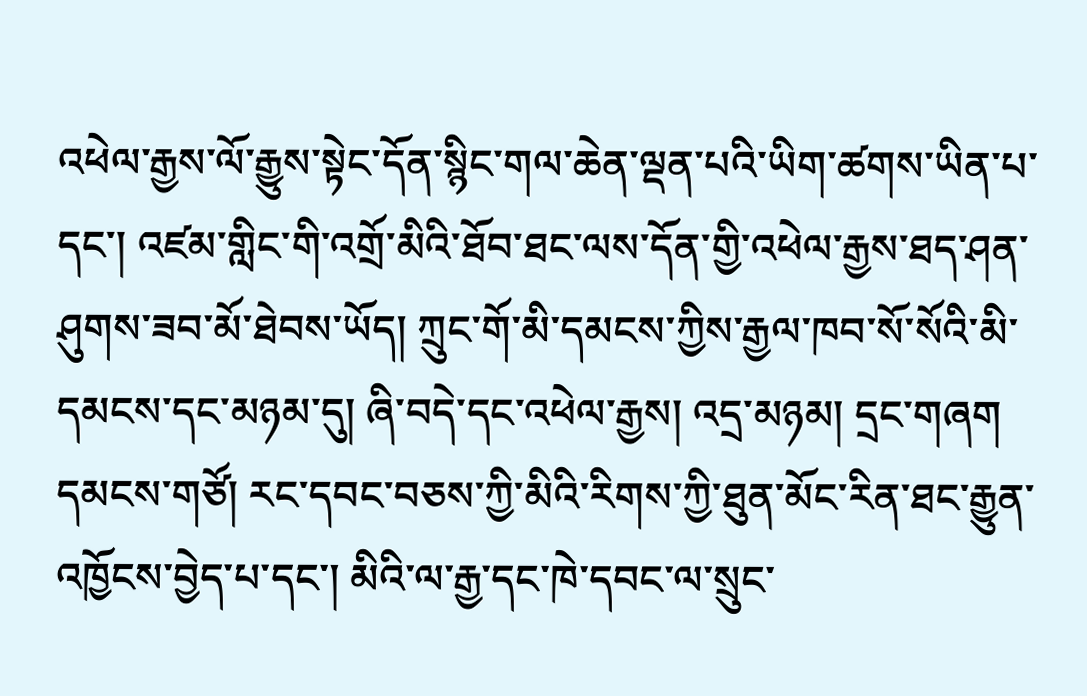འཕེལ་རྒྱས་ལོ་རྒྱུས་སྟེང་དོན་སྙིང་གལ་ཆེན་ལྡན་པའི་ཡིག་ཚགས་ཡིན་པ་དང་། འཛམ་གླིང་གི་འགྲོ་མིའི་ཐོབ་ཐང་ལས་དོན་གྱི་འཕེལ་རྒྱས་ཐད་ཤན་ཤུགས་ཟབ་མོ་ཐེབས་ཡོད། ཀྲུང་གོ་མི་དམངས་ཀྱིས་རྒྱལ་ཁབ་སོ་སོའི་མི་དམངས་དང་མཉམ་དུ། ཞི་བདེ་དང་འཕེལ་རྒྱས། འདྲ་མཉམ། དྲང་གཞག དམངས་གཙོ། རང་དབང་བཅས་ཀྱི་མིའི་རིགས་ཀྱི་ཐུན་མོང་རིན་ཐང་རྒྱུན་འཁྱོངས་བྱེད་པ་དང་། མིའི་ལ་རྒྱ་དང་ཁེ་དབང་ལ་སྲུང་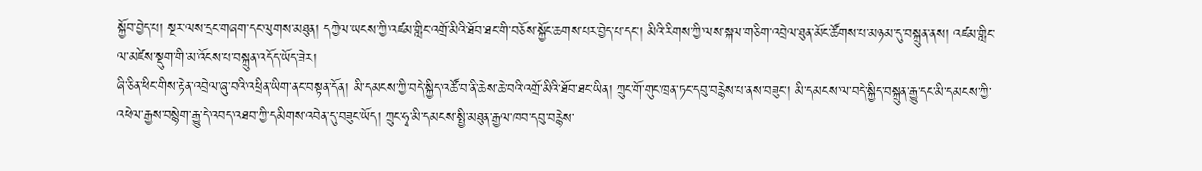སྐྱོབ་བྱེད་པ། སྔར་ལས་དྲང་གཞག་དང་ལུགས་མཐུན། དཀྱེལ་ཡངས་ཀྱི་འཛམ་གླིང་འགྲོ་མིའི་ཐོབ་ཐང་གི་བཅོས་སྐྱོང་ཆགས་པར་བྱེད་པ་དང་། མིའི་རིགས་ཀྱི་ལས་སྐལ་གཅིག་འབྲེལ་ཐུན་མོང་ཚོགས་པ་མཉམ་དུ་བསྐྲུན་ནས། འཛམ་གླིང་ལ་མཛེས་སྡུག་གི་མ་འོངས་པ་བསྐྲུན་འདོད་ཡོད་ཟེར།
ཞི་ཅིན་ཕིང་གིས་རྟེན་འབྲེལ་ཞུ་བའི་འཕྲིན་ཡིག་ནང་བསྟན་དོན། མི་དམངས་ཀྱི་བདེ་སྐྱིད་འཚོ་བ་ནི་ཆེས་ཆེ་བའི་འགྲོ་མིའི་ཐོབ་ཐང་ཡིན། ཀྲུང་གོ་གུང་ཁྲན་ཏང་དབུ་བརྙེས་པ་ནས་བཟུང་། མི་དམངས་ལ་བདེ་སྐྱིད་བསྐྲུན་རྒྱུ་དང་མི་དམངས་ཀྱི་འཕེལ་རྒྱས་བསྙེག་རྒྱུ་དེ་འབད་འཐབ་ཀྱི་དམིགས་འབེན་དུ་བཟུང་ཡོད། ཀྲུང་ཧྭ་མི་དམངས་སྤྱི་མཐུན་རྒྱལ་ཁབ་དབུ་བརྙེས་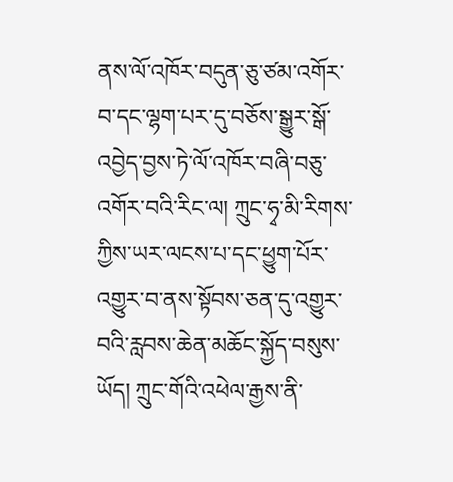ནས་ལོ་འཁོར་བདུན་ཅུ་ཙམ་འགོར་བ་དང་ལྷག་པར་དུ་བཅོས་སྒྱུར་སྒོ་འབྱེད་བྱས་ཏེ་ལོ་འཁོར་བཞི་བཅུ་འགོར་བའི་རིང་ལ། ཀྲུང་ཧྭ་མི་རིགས་ཀྱིས་ཡར་ལངས་པ་དང་ཕྱུག་པོར་འགྱུར་བ་ནས་སྟོབས་ཅན་དུ་འགྱུར་བའི་རླབས་ཆེན་མཆོང་སྐྱོད་བསུས་ཡོད། ཀྲུང་གོའི་འཕེལ་རྒྱས་ནི་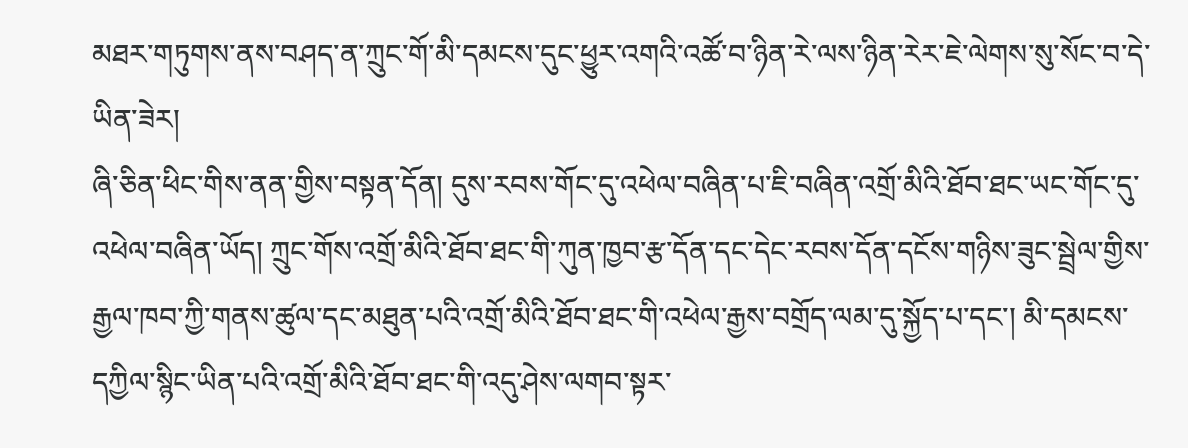མཐར་གཏུགས་ནས་བཤད་ན་ཀྲུང་གོ་མི་དམངས་དུང་ཕྱུར་འགའི་འཚོ་བ་ཉིན་རེ་ལས་ཉིན་རེར་ཇེ་ལེགས་སུ་སོང་བ་དེ་ཡིན་ཟེར།
ཞི་ཅིན་ཕིང་གིས་ནན་གྱིས་བསྟན་དོན། དུས་རབས་གོང་དུ་འཕེལ་བཞིན་པ་ཇི་བཞིན་འགྲོ་མིའི་ཐོབ་ཐང་ཡང་གོང་དུ་འཕེལ་བཞིན་ཡོད། ཀྲུང་གོས་འགྲོ་མིའི་ཐོབ་ཐང་གི་ཀུན་ཁྱབ་རྩ་དོན་དང་དེང་རབས་དོན་དངོས་གཉིས་ཟུང་སྦྲེལ་གྱིས་རྒྱལ་ཁབ་ཀྱི་གནས་ཚུལ་དང་མཐུན་པའི་འགྲོ་མིའི་ཐོབ་ཐང་གི་འཕེལ་རྒྱས་བགྲོད་ལམ་དུ་སྐྱོད་པ་དང་། མི་དམངས་དཀྱིལ་སྙིང་ཡིན་པའི་འགྲོ་མིའི་ཐོབ་ཐང་གི་འདུ་ཤེས་ལགབ་སྟར་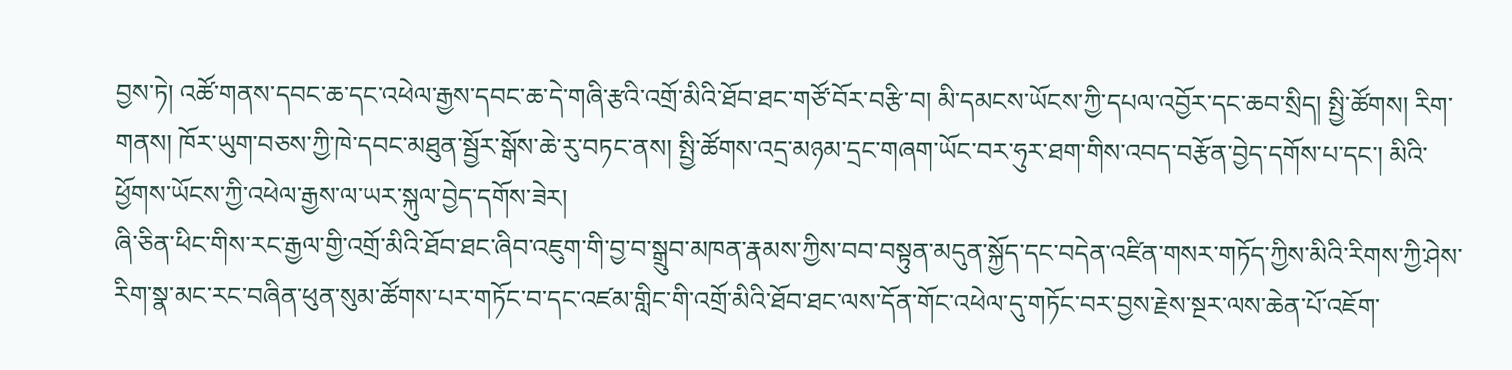བྱས་ཏེ། འཚོ་གནས་དབང་ཆ་དང་འཕེལ་རྒྱས་དབང་ཆ་དེ་གཞི་རྩའི་འགྲོ་མིའི་ཐོབ་ཐང་གཙོ་བོར་བརྩི་བ། མི་དམངས་ཡོངས་ཀྱི་དཔལ་འབྱོར་དང་ཆབ་སྲིད། སྤྱི་ཚོགས། རིག་གནས། ཁོར་ཡུག་བཅས་ཀྱི་ཁེ་དབང་མཐུན་སྦྱོར་སྒོས་ཆེ་རུ་བཏང་ནས། སྤྱི་ཚོགས་འདྲ་མཉམ་དྲང་གཞག་ཡོང་བར་ཧུར་ཐག་གིས་འབད་བརྩོན་བྱེད་དགོས་པ་དང་། མིའི་ཕྱོགས་ཡོངས་ཀྱི་འཕེལ་རྒྱས་ལ་ཡར་སྐུལ་བྱེད་དགོས་ཟེར།
ཞི་ཅིན་ཕིང་གིས་རང་རྒྱལ་གྱི་འགྲོ་མིའི་ཐོབ་ཐང་ཞིབ་འཇུག་གི་བྱ་བ་སྒྲུབ་མཁན་རྣམས་ཀྱིས་བབ་བསྟུན་མདུན་སྐྱོད་དང་བདེན་འཛིན་གསར་གཏོད་ཀྱིས་མིའི་རིགས་ཀྱི་ཤེས་རིག་སྣ་མང་རང་བཞིན་ཕུན་སུམ་ཚོགས་པར་གཏོང་བ་དང་འཛམ་གླིང་གི་འགྲོ་མིའི་ཐོབ་ཐང་ལས་དོན་གོང་འཕེལ་དུ་གཏོང་བར་བྱས་རྗེས་སྔར་ལས་ཆེན་པོ་འཇོག་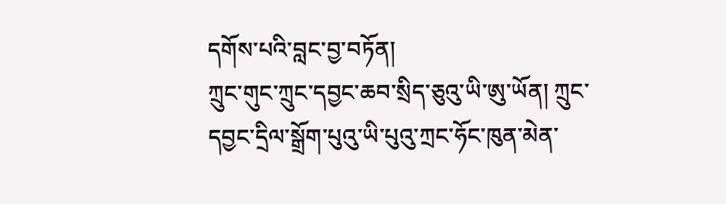དགོས་པའི་བླང་བྱ་བཏོན།
ཀྲུང་གུང་ཀྲུང་དབྱང་ཆབ་སྲིད་ཅུའུ་ཡི་ཨུ་ཡོན། ཀྲུང་དབྱང་དྲིལ་སྒྲོག་པུའུ་ཡི་པུའུ་ཀྲང་ཧོང་ཁུན་མེན་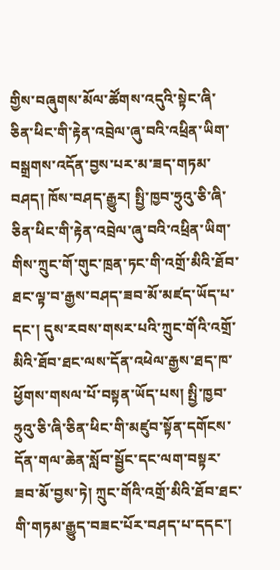གྱིས་བཞུགས་མོལ་ཚོགས་འདུའི་སྟེང་ཞི་ཅིན་ཕིང་གི་རྟེན་འབྲེལ་ཞུ་བའི་འཕྲིན་ཡིག་བསྒྲགས་འདོན་བྱས་པར་མ་ཟད་གཏམ་བཤད། ཁོས་བཤད་རྒྱུར། སྤྱི་ཁྱབ་ཧྲུའུ་ཅི་ཞི་ཅིན་ཕིང་གི་རྟེན་འབྲེལ་ཞུ་བའི་འཕྲིན་ཡིག་གིས་ཀྲུང་གོ་གུང་ཁྲན་ཏང་གི་འགྲོ་མིའི་ཐོབ་ཐང་ལྟ་བ་རྒྱས་བཤད་ཟབ་མོ་མཛད་ཡོད་པ་དང་། དུས་རབས་གསར་པའི་ཀྲུང་གོའི་འགྲོ་མིའི་ཐོབ་ཐང་ལས་དོན་འཕེལ་རྒྱས་ཐད་ཁ་ཕྱོགས་གསལ་པོ་བསྟན་ཡོད་པས། སྤྱི་ཁྱབ་ཧྲུའུ་ཅི་ཞི་ཅིན་ཕིང་གི་མཛུབ་སྟོན་དགོངས་དོན་གལ་ཆེན་སློབ་སྦྱོང་དང་ལག་བསྟར་ཟབ་མོ་བྱས་ཏེ། ཀྲུང་གོའི་འགྲོ་མིའི་ཐོབ་ཐང་གི་གཏམ་རྒྱུད་བཟང་པོར་བཤད་པ་དདང་།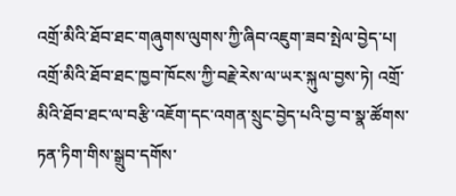འགྲོ་མིའི་ཐོབ་ཐང་གཞུགས་ལུགས་ཀྱི་ཞིབ་འཇུག་ཟབ་སྤེལ་བྱེད་པ། འགྲོ་མིའི་ཐོབ་ཐང་ཁྱབ་ཁོངས་ཀྱི་བརྗེ་རེས་ལ་ཡར་སྐུལ་བྱས་ཏེ། འགྲོ་མིའི་ཐོབ་ཐང་ལ་བརྩི་འཇོག་དང་འགན་སྲུང་བྱེད་པའི་བྱ་བ་སྣ་ཚོགས་ཏན་ཏིག་གིས་སྒྲུབ་དགོས་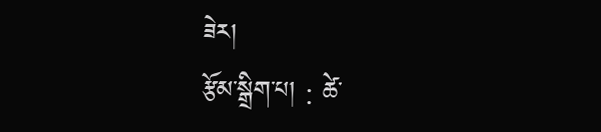ཟེར།
རྩོམ་སྒྲིག་པ། : ཚེ་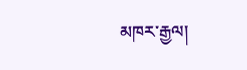མཁར་རྒྱལ།